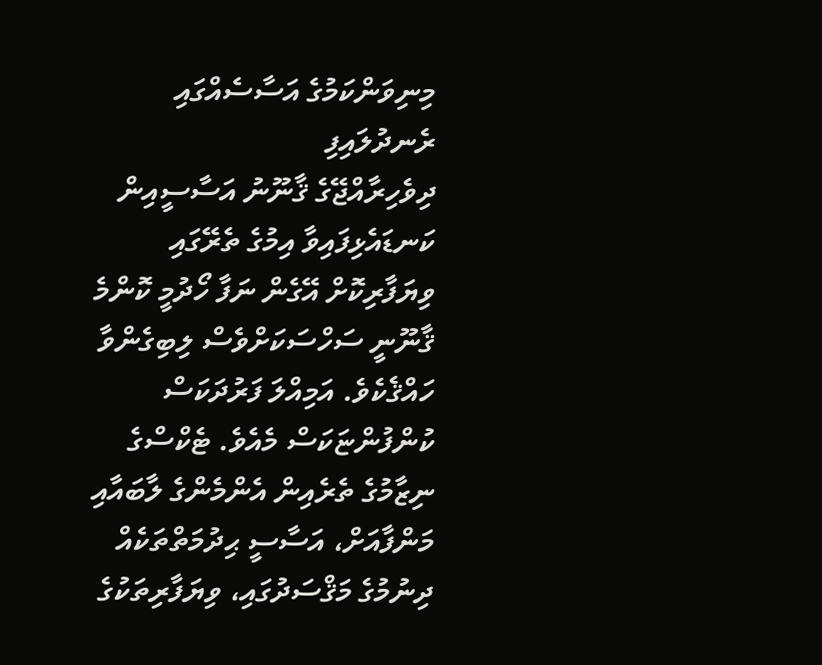މިނިވަންކަމުގެ އަސާސެއްގައި ރެނދުލައިފި
ދިވެހިރާއްޖޭގެ ޤާނޫނު އަސާސީއިން ކަނޑައެޅިފައިވާ އިމުގެ ތެރޭގައި ވިޔަފާރިކޮށް އޭގެން ނަފާ ހޯދުމީ ކޮންމެ ޤާނޫނީ ސަހްސަކަށްވެސް ލިބިގެންވާ ހައްޤެކެވެ. އަމިއްލަ ފަރުދަކަސް ކުންފުންޏަކަސް މެއެވެ. ޓެކްސްގެ ނިޒާމުގެ ތެރެއިން އެންމެންގެ ލާބައާއި މަންފާއަށް، އަސާސީ ޙިދުމަތްތަކެއް ދިނުމުގެ މަޤްސަދުގައި، ވިޔަފާރިތަކުގެ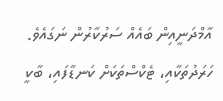އާމްދަނީއިން ބައެއް ސަރުކާރުން ނަގައެވެ. ހަރަދުތަކާއި، ޓެކްސްތަކަށް ކަނޑާފައި، ބާކީ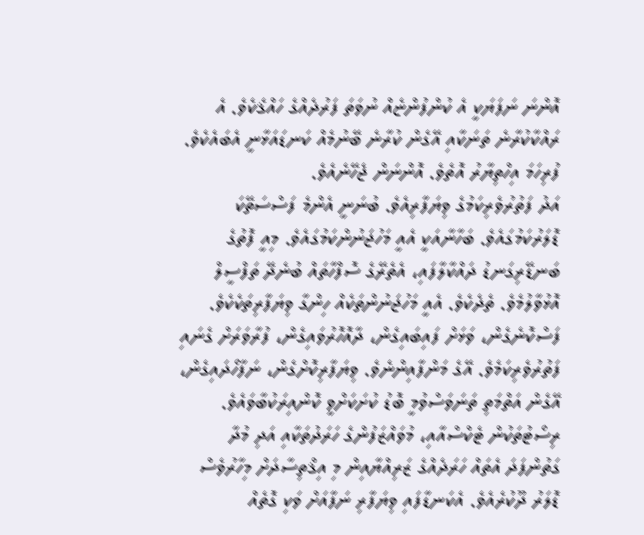އޮންނަ ނަފަޔަކީ އެ ކުންފުންޏެއް ނުވަތަ ފަރުދެއްގެ ހައްޤެކެވެ. އެ ރައްކާކުރާނެ ތަނަކާއި އޭގެން ކުރާނެ ބޭނުމެއް ކަނޑައަޅާނީ އެބައެކެވެ. ފުރިހަމަ އިހްތިޔާރު އޮތެވެ. އޮންނަން ޖެހޭނެއެވެ.
އަދު ފަތުރުވެރިކަމުގެ ވިޔަފާރިއެވެ. ބުނަނީ އެންމެ ފަސްސަތޭކަ ޑޮލަރުކަމުގައެވެ. ބަހާނާއަކީ އެއީ މަހުޖަނުންކަމުގައެވެ. މިއީ ފޮތުގެ ބަނޑޭރިގަނޑު ދައްކާލާފައި، އެތެރޭގެ ސޮފްހާތައް ބުނެދޭ ތަފްސީލް އޮޅުވާލުމެވެ. ތެދެކެވެ. އެއީ މަހުޖަނުންތަކެއް ހިންގާ ވިޔަފާރިތަކެކެވެ. ފަސްކޮނެގެން، ވަޅަށް ފައިބައިގެން، ދާއޮހޮރުވައިގެން، ފުރާވަރަށް ގެނައި ފަތުރުވެރިކަމެވެ. އޭގެ މަންފާއިންނެވެ. ވިޔަފާރިކޮށްގެން، ނަފާހޯދައިގެން، އޭގެން އަތްމަތި ތަނަވަސްވުމީ ބޮޑު ކުށަކަށްވީ ކޮންއިރަކުބާވައެވެ. ރިސޯޓުތަކުން ޓެކްސްއާއި، މުވައްޒަފުންގެ ހަރަދުތަކާއި އަދި މުދާ ގަތުންފަދަ އެތައް ހަރަދެއްގެ ޒަރިއްޔާއިން މި އިޤްތިސާދަށް މިހާރުވެސް ޑޮލަރު ދޫކުރެއެވެ. އެކަނޑާފައި ވިޔަފާރި ނަފާއަށް ވަކި ގޮތެއް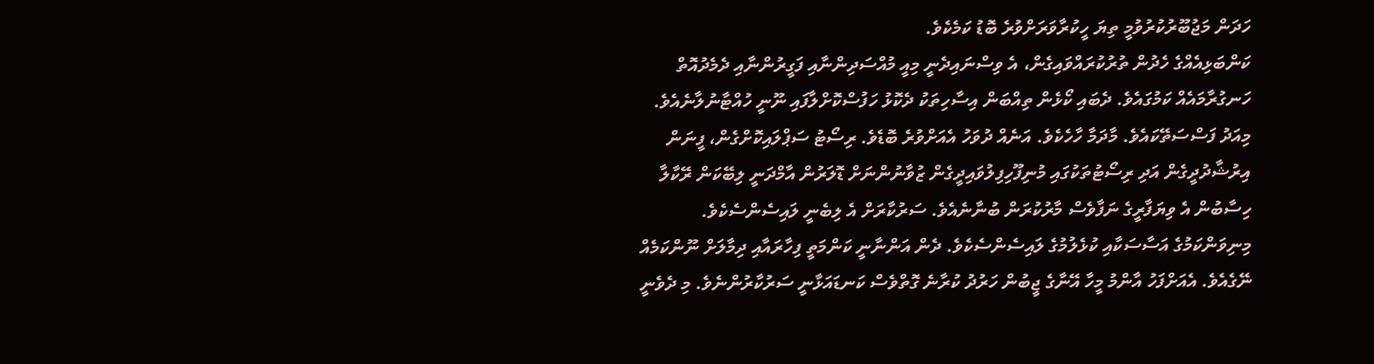ހަދަން މަޖުބޫރުކުރުވުމީ ތިޔަ ހީކުރާވަރަށްވުރެ ބޮޑު ކަމެކެވެ.
ކަންބަޅިއެއްގެ ހެދުން ތުރުކުރައްވައިގެން، އެ ވިސްނައިދެނީ މިއީ މުއްސަދިންނާއި ފަގީރުންނާއި ދެމެދުއޮތް ހަނގުރާމައެއް ކަމުގައެވެ. ދެބައި ކޯޅެން ތިއްބަން އިސާހިތަކު ދެކޮޅު ހަފުސްކޮށްލާފައި ނޫނީ ހުއްޓާނުލާނެއެވެ. މިއަދު ފަސްސަތޭކައެވެ. މާދަމާ ހާހެކެވެ. އަނެއް ދުވަހު އެއަށްވުރެ ބޮޑެވެ. ރިސޯޓު ސަޕްލައިކޮށްގެން، ފީނަން އިރުޝާދުދީގެން އަދި ރިސޯޓުތަކުގައި މުނިފޫހިފިލުވައިދީގެން ޒުވާނުންނަށް ޑޮލަރުން އާމްދަނީ ލިބޭކަން ރޭކާލާ ހިސާބުން އެ ވިޔަފާރީގެ ނަފާވެސް މާރުކުރަން ބުނާނެއެވެ. ސަރުކާރަށް އެ ލިބެނީ ލައިސެންސެކެވެ. މިނިވަންކަމުގެ އަސާސަކާއި ކުޅެލުމުގެ ލައިސެންސެކެވެ. ދެން އަންނާނީ ކަންމަތީ ފިހާރައާއި ދިމާލަށް ނޫންކަމެއް ނޭގެއެވެ. އެއަށްފަހު އާންމު މީހާ އޭނާގެ ޖީބުން ހަރުދު ކުރާނެ ގޮތްވެސް ކަނޑައަޅާނީ ސަރުކާރުންނެވެ. މި ދެވެނީ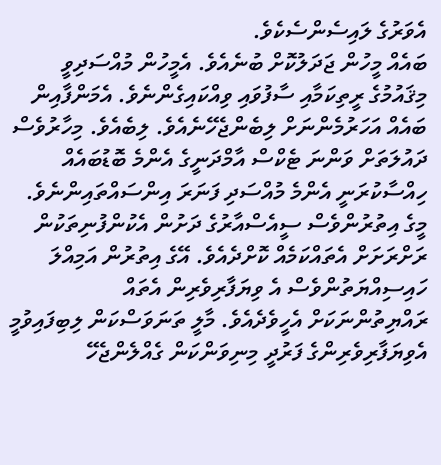އެވަރުގެ ލައިސެންސެކެވެ.
ބައެއް މީހުން ޖަދަލުކޮށް ބުނެއެވެ. އެމީހުން މުއްސަދިވީ މިޤައުމުގެ ރީތިކަމާއި ސާފުވައި ވިއްކައިގެންނެވެ. އެމަންފާއިން ބައެއް އަހަރުމެންނަށް ލިބެންޖެހޭނެއެވެ. ލިބެއެވެ. މިހާރުވެސް ދައުލަތަށް ވަންނަ ޓެކްސް އާމްދަނީގެ އެންމެ ބޮޑުބައެއް ހިއްސާކުރަނީ އެންމެ މުއްސަދި ފަނަރަ އިންސައްތައިންނެވެ. މީގެ އިތުރުންވެސް ސީއެސްއާރުގެ ދަށުން އެކުންފުނިތަކުން ރަށްރަށަށް އެތައްކަމެއް ކޮށްދެއެވެ. އޭގެ އިތުރުން އަމިއްލަ ހައިސިއްޔަތުންވެސް އެ ވިޔަފާރިވެރިން އެތައް ރައްޔިތުންނަކަށް އެހީވެދެއެވެ. މާލީ ތަނަވަސްކަން ލިބިފައިވުމީ އެވިޔަފާރިވެރިންގެ ފަރުދީ މިނިވަންކަން ގެއްލެންޖެހޭ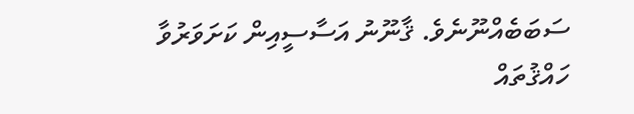ސަބަބެއްނޫނެވެ. ޤާނޫނު އަސާސީއިން ކަށަވަރުވާ ހައްޤުތައް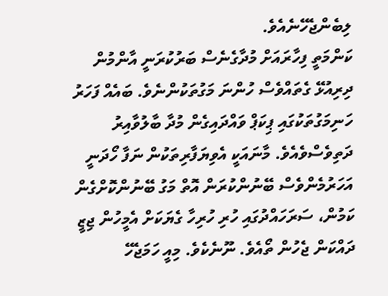ލިބެންޖެހޭނެއެވެ.
ކަންމަތީ ފިހާރައަށް މުދާގެނެސް ބަރުކުރަނީ އާންމުން ދިރިއުޅޭ ގެތައްވެސް ހުންނަ މަގުތަކުންނެވެ. ބައެއް ފަހަރު ހަނިމަގުތަކުގައި ޕިކަޕް ވައްދައިގެން މުދާ ބާލުވާއިރު ދަތިވެސްވެއެވެ. މާނައަކީ އެވިޔަފާރިތަކުން ނަފާ ހޯދަނީ އަހަރުމެންވެސް ބޭނުންކުރަން އޮތް މަގު ބޭނުންކޮށްގެން ކަމުން، ސަރަހައްދުގައި ހުރި ހުރިހާ ގެޔަކަށް އެމީހުން ޖިޒީ ދައްކަން ޖެހުން ތޯއެވެ. ނޫނެކެވެ. މިއީ ހަމަޖެހޭ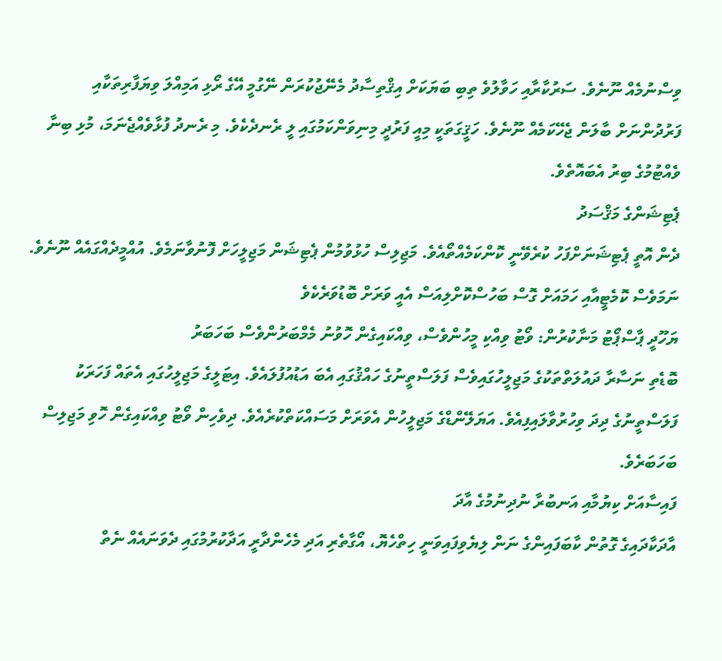ވިސްނުމެއް ނޫނެވެ. ސަރުކާރާއި ހަވާލުވެ ތިބި ބަޔަކަށް އިޤްތިސާދު މެނޭޖުކުރަން ނޭގުމީ އޭގެ ރޯޅި އަމިއްލަ ވިޔަފާރިތަކާއި ފަރުދުންނަށް ބާލަން ޖެހޭކަމެއް ނޫނެވެ. ހަޤީގަތަކީ މިއީ ފަރުދީ މިނިވަންކަމުގައި ލީ ރެނދެކެވެ. މި ރެނދު ފުޅާވެއްޖެނަމަ، މުޅި ބިނާ ވެއްޓުމުގެ ބިރު އެބައޮތެވެ.
ޕެޓިޝަންގެ މަޤްސަދު
ދެން އޮތީ ޕެޓިޝަނަށްފަހު ކުރެވޭނީ ކޮންކަމެއްތޯއެވެ. މަޖިލިސް ހުޅުވުމުން ޕެޓިޝަން މަޖިލީހަށް ފޮނުވާނަމެވެ. އުއްމީދެއްގައެއް ނޫނެވެ. ނަމަވެސް ކޮމެޓީއާއި ހަމައަށް ގޮސް ބަހުސްކޮށްލިއަސް އެއީ ވަރަށް ބޮޑުވަރެކެވެ
ޔަހޫދީ ޕާސްޕޯޓު މަނާކުރުން: ވޯޓު ވިއްކި މީހުންވެސް، ވިއްކައިގެން ހޮވުނު މެމްބަރުންވެސް ބަހަބަރު
ބޮޑެތި ނަސާރާ ދައުލަތްތަކުގެ މަޖިލީހުގައިވެސް ފަލަސްތީނުގެ ހައްޤުގައި އެބަ އަޑުއުފުލައެވެ. އިޓަލީގެ މަޖިލީހުގައި އެތައް ފަހަރަކު ފަލަސްތީނުގެ ދިދަ ވިހުރުވާލައިފިއެވެ. އަޔަލޭންޑްގެ މަޖިލީހުން އެވަރަށް މަސައްކަތްކުރެއެވެ. ދިވެހިން ވޯޓު ވިއްކައިގެން ހޮވި މަޖިލިސް ބަހަބަރެވެ.
ފައިސާއަށް ކިޔުމާއި އަނބުރާ ނުދިނުމުގެ އާދަ
އާދަކާދައިގެ ގޮތުން ކާބަފައިންގެ ނަން ލިޔެވިފައިވަނީ ހިތްހެޔޮ، އޯގާތެރި އަދި މެހެންދާރީ އަދާކުރުމުގައި ދެވަނައެއް ނެތް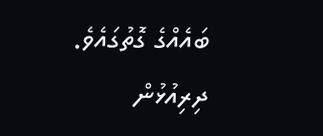ބައެއްގެ ގޮތުގައެވެ. ދިރިއުޅުން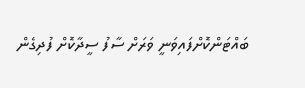ބައްޓަންކޮށްފައިވަނީ ވަރަށް ސާފު ސީދާކޮށް ފުދިގެން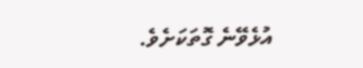އުޅެވޭނެ ގޮތަކަށެވެ.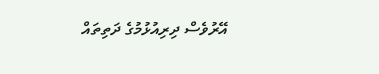އޭރުވެސް ދިރިއުޅުމުގެ ދަތިތައް